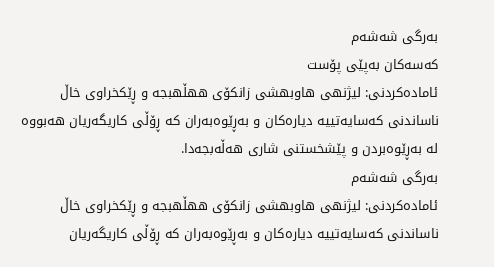بەرگی شەشەم
کەسەکان بەپێی پۆست
ئامادەکردنی: لیژنهی هاوبهشی زانكۆی ههڵهبجه و ڕێكخراوی خاڵ
ناساندنی کەسایەتییە دیارەکان و بەڕێوەبەران کە ڕۆڵی کاریگەریان هەبووە لە بەڕێوەبردن و پێشخستنی شاری هەڵەبجەدا.
بەرگی شەشەم
ئامادەکردنی: لیژنهی هاوبهشی زانكۆی ههڵهبجه و ڕێكخراوی خاڵ
ناساندنی کەسایەتییە دیارەکان و بەڕێوەبەران کە ڕۆڵی کاریگەریان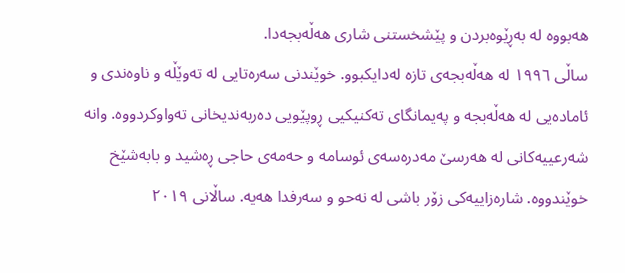هەبووە لە بەڕێوەبردن و پێشخستنی شاری هەڵەبجەدا.
ساڵی ١٩٩٦ لە هەڵەبجەى تازە لەدایکبوو. خوێندنی سەرەتایی لە تەوێڵە و ناوەندی و ئامادەیی لە هەڵەبجە و پەیمانگاى تەکنیکیی ڕوپێویی دەربەندیخانی تەواوکردووە. وانە شەرعییەکانی لە هەرسێ مەدرەسەى ئوسامە و حەمەى حاجی ڕەشید و بابەشێخ خوێندووە. شارەزاییەکی زۆر باشى لە نەحو و سەرفدا هەیە. ساڵانی ٢٠١٩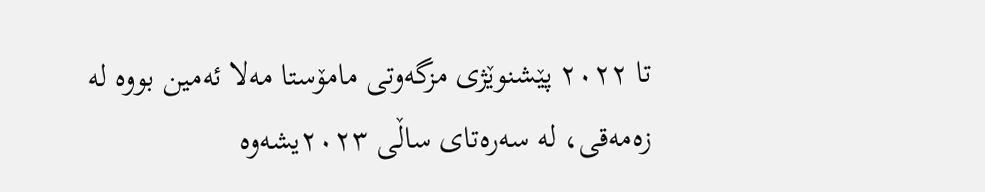تا ٢٠٢٢ پێشنوێژى مزگەوتی مامۆستا مەلا ئەمین بووە لە زەمەقی، لە سەرەتای ساڵی ٢٠٢٣یشەوە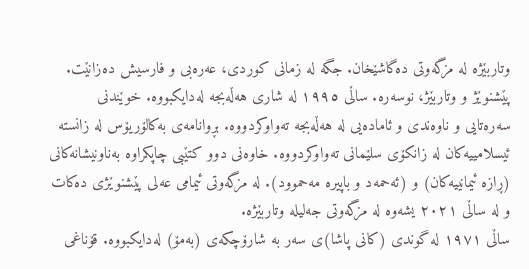وتاربێژە لە مزگەوتی دەگاشێخان. جگە لە زمانی کوردی، عەرەبی و فارسیش دەزانێت.
پێشنوێژ و وتاربێژ، نوسەرە. ساڵی ١٩٩٥ لە شاری هەڵەبجە لەدایکبووە. خوێندنی سەرەتایی و ناوەندی و ئامادەیی لە هەڵەبجە تەواوکردووە. بڕوانامەى بەکالۆریۆس لە زانستە ئیسلامییەکان لە زانکۆی سلێمانی تەواوکردووە. خاوەنی دوو کتێبی چاپکراوە بەناونیشانەکانی (ڕازە ئیمانییەکان) و (ئەحمەد و باپیرە مەحموود). لە مزگەوتی ئیمامی عەلی پێشنوێژی دەکات و لە ساڵی ٢٠٢١ یشەوە لە مزگەوتی جەلیلە وتاربێژە.
ساڵی ١٩٧١ لە گوندی (کانی پاشا)ی سەر بە شارۆچکەی (بەمۆ) لەدایکبووە. قۆناغی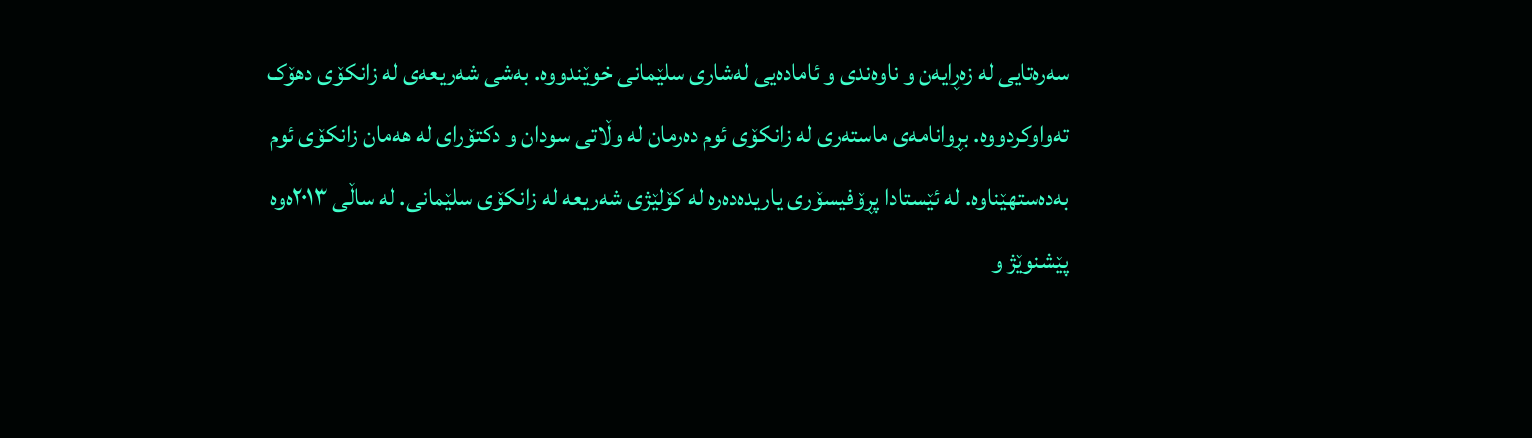سەرەتایی لە زەڕایەن و ناوەندی و ئامادەیی لەشاری سلێمانی خوێندووە. بەشی شەریعەی لە زانکۆی دهۆک تەواوکردووە. بڕوانامەی ماستەری لە زانکۆی ئوم دەرمان لە وڵاتی سودان و دکتۆرای لە هەمان زانکۆی ئوم بەدەستهێناوە. لە ئێستادا پڕۆفیسۆری یاریدەدەرە لە کۆلێژی شەریعە لە زانکۆی سلێمانی. لە ساڵی ٢٠١٣ەوە پێشنوێژ و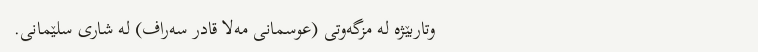وتاربێژە لە مزگەوتی (عوسمانی مەلا قادر سەراف) لە شاری سلێمانی.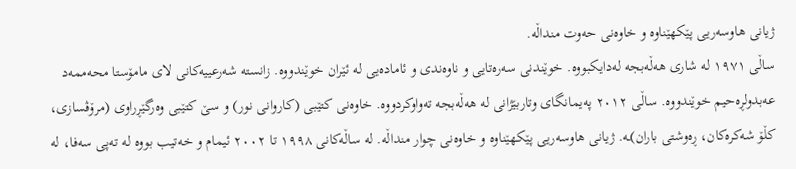ژیانی هاوسەریی پێکهێناوە و خاوەنی حەوت منداڵە.
ساڵی ١٩٧١ لە شاری هەڵەبجە لەدایکبووە. خوێندنی سەرەتایی و ناوەندی و ئامادەیی لە ئێران خوێندووە. زانستە شەرعییەکانی لاى مامۆستا محەممەد عەبدولڕەحیم خوێندووە. ساڵی ٢٠١٢ پەیمانگاى وتاربێژانی لە هەڵەبجە تەواوکردووە. خاوەنی کتێبی (کاروانی نور) و سێ کتێبی وەرگێڕراوی (مرۆڤسازی، کڵۆ شەکرەکان، ڕەوشتی باران)ـە. ژیانی هاوسەریی پێکهێناوە و خاوەنی چوار منداڵە. لە ساڵەکانی ١٩٩٨ تا ٢٠٠٢ ئیمام و خەتیب بووە لە تەپی سەفا، لە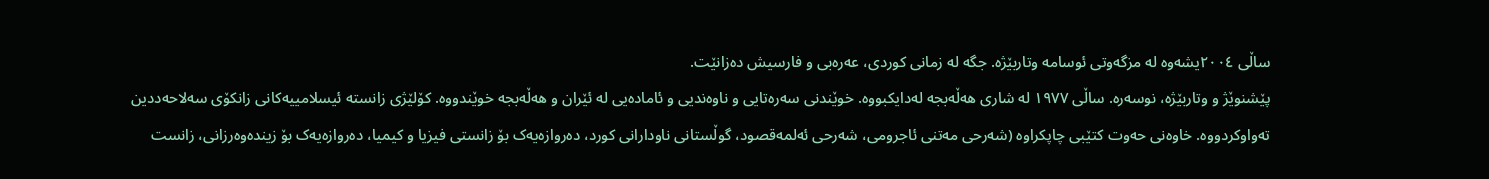ساڵی ٢٠٠٤یشەوە لە مزگەوتی ئوسامە وتاربێژە. جگە لە زمانی کوردی، عەرەبی و فارسیش دەزانێت.
پێشنوێژ و وتاربێژه، نوسەرە. ساڵی ١٩٧٧ لە شاری هەڵەبجە لەدایکبووە. خوێندنی سەرەتایی و ناوەندیی و ئامادەیی لە ئێران و هەڵەبجە خوێندووە. کۆلێژى زانستە ئیسلامییەکانى زانکۆی سەلاحەددین تەواوکردووە. خاوەنی حەوت کتێبى چاپکراوە (شەرحی مەتنی ئاجرومی، شەرحی ئەلمەقصود، گوڵستانی ناودارانی کورد، دەروازەیەک بۆ زانستی فیزیا و کیمیا، دەروازەیەک بۆ زیندەوەرزانی، زانست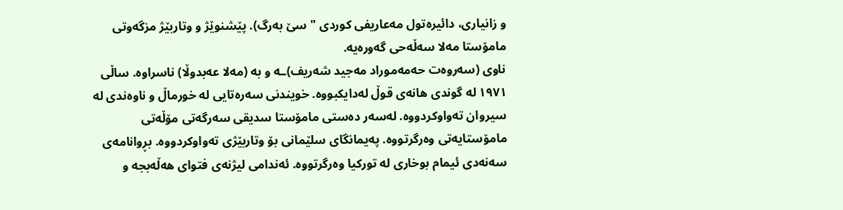و زانیاری، دائیرەتول مەعاریفی کوردی "سێ بەرگ). پێشنوێژ و وتاربێژ مزگەوتی مامۆستا مەلا سەڵەحی گەورەیە.
ناوی (سەروەت حەمەموراد مەجید شەریف)ـە و بە (مەلا عەبدوڵا) ناسراوە. ساڵی ١٩٧١ لە گوندی هانەی قوڵ لەدایکبووە. خویندنی سەرەتایی لە خورماڵ و ناوەندی لە سیروان تەواوکردووە. لەسەر دەستی مامۆستا سدیقی سەرگەتی مۆڵەتی مامۆستایەتی وەرگرتووە. پەیمانگای سلێمانی بۆ وتاربێژی تەواوکردووە. بڕوانامەی سەنەدی ئیمام بوخاری لە تورکیا وەرگرتووە. ئەندامی لیژنەی فتوای هەڵەبجە و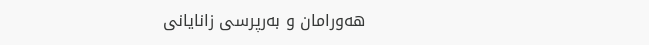هەورامان و بەرپرسی زانایانی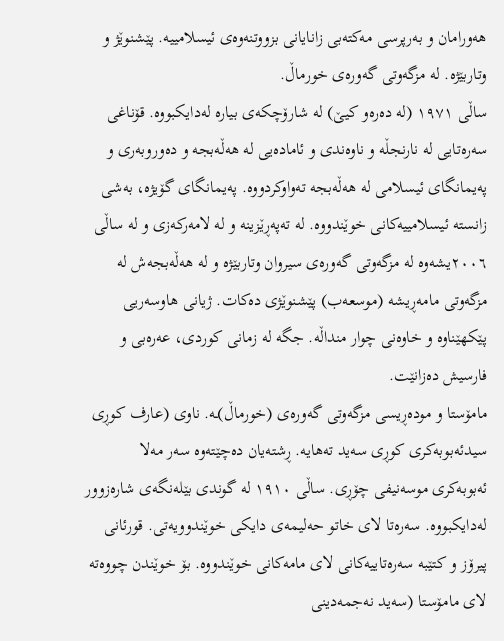هەورامان و بەرپرسی مەکتەبی زانایانی بزووتنەوەی ئیسلامییە. پێشنوێژ و وتاربێژە. لە مزگەوتی گەورەی خورماڵ.
ساڵی ١٩٧١ (لە دەرەو کیێ) لە شارۆچکەی بیارە لەدایکبووە. قۆناغی سەرەتایی لە نارنجڵە و ناوەندی و ئامادەیی لە هەڵەبجە و دەوروبەری و پەیمانگای ئیسلامی لە هەڵەبجە تەواوکردووە. پەیمانگاى گۆیژە، بەشى زانستە ئیسلامییەکانی خوێندووە. لە تەپەڕێزینە و لە لامەرکەزی و لە ساڵی ٢٠٠٦یشەوە لە مزگەوتی گەورەى سیروان وتاربێژە و لە هەڵەبجەش لە مزگەوتی مامەڕیشە (موسعەب) پێشنوێژى دەکات. ژیانی هاوسەریی پێکهێناوە و خاوەنی چوار منداڵە. جگە لە زمانی کوردی، عەرەبی و فارسیش دەزانێت.
مامۆستا و مودەڕیسی مزگەوتی گەورەی (خورماڵ)ـە. ناوی (عارف کوڕی سیدئەبوبەکری کوڕی سەید تەهایە. ڕشتەیان دەچێتەوە سەر مەلا ئەبوبەکری موسەنیفی چۆڕی. ساڵی ١٩١٠ لە گوندی بێلەنگەی شارەزوور لەدایکبووە. سەرەتا لای خاتو حەلیمەی دایکی خوێندوویەتی. قورئانی پیرۆز و کتێبە سەرەتاییەکانی لای مامەکانی خوێندووە. بۆ خوێندن چووەتە لای مامۆستا (سەید نەجمەدینی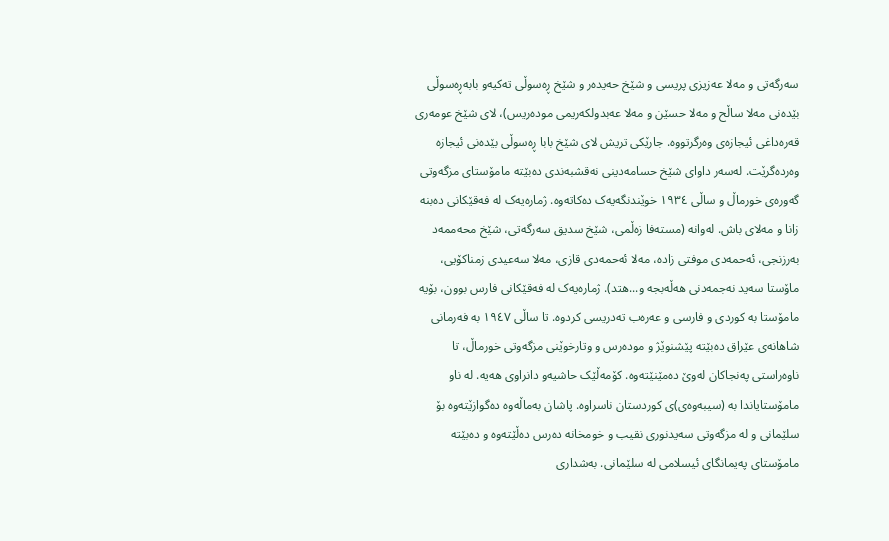سەرگەتی و مەلا عەزیزی پریسی و شێخ حەیدەر و شێخ ڕەسوڵی تەکیەو بابەڕەسوڵی بێدەنی مەلا ساڵح و مەلا حسێن و مەلا عەبدولکەریمی مودەریس)، لای شێخ عومەری قەرەداغی ئیجازەی وەرگرتووە. جارێکی تریش لای شێخ بابا ڕەسوڵی بێدەنی ئیجازە وەردەگرێت. لەسەر داوای شێخ حسامەدینی نەقشبەندی دەبێتە مامۆستای مزگەوتی گەورەی خورماڵ و ساڵی ١٩٣٤ خوێندنگەیەک دەکاتەوە. ژمارەیەک لە فەقێکانی دەبنە زانا و مەلای باش. لەوانە (مستەفا زەڵمی، شێخ سدیق سەرگەتی، شێخ محەممەد بەرزنجی، ئەحمەدی موفتی زادە، مەلا ئەحمەدی قازی، مەلا سەعیدی زمناکۆیی، ماۆستا سەید نەجمەدنی هەڵەبجە و...هتد). ژمارەیەک لە فەقێکانی فارس بوون، بۆیە مامۆستا بە کوردی و فارسی و عەرەب تەدریسی کردوە. تا ساڵی ١٩٤٧ بە فەرمانی شاهانەی عێراق دەبێتە پێشنوێژ و مودەرس و وتارخوێنی مزگەوتی خورماڵ، تا ناوەراستی پەنجاکان لەوێ دەمێنێتەوە. کۆمەڵێک حاشیەو دانراوی هەیە. لە ناو مامۆستایاندا بە (سیبەوەی)ی کوردستان ناسراوە. پاشان بەماڵەوە دەگوازێتەوە بۆ سلێمانی و لە مزگەوتی سەیدنوری نقیب و خومخانە دەرس دەڵێتەوە و دەبێتە مامۆستای پەیمانگای ئیسلامی لە سلێمانی. بەشداری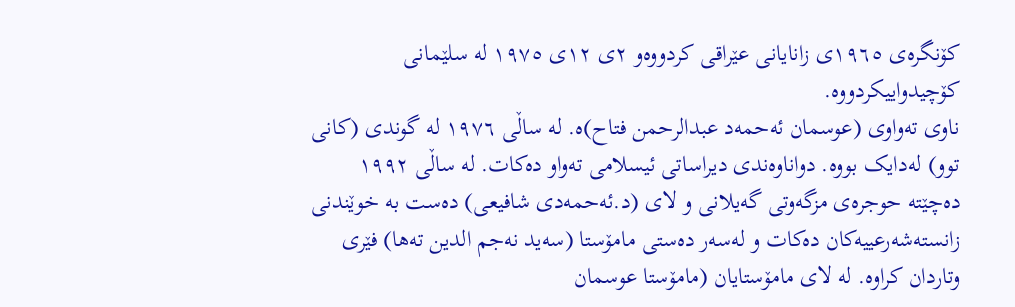کۆنگرەی ١٩٦٥ی زانایانی عێراقی کردووەو ٢ى ١٢ى ١٩٧٥ لە سلێمانی کۆچیدواییکردووە.
ناوى تەواوى (عوسمان ئەحمەد عبدالرحمن فتاح)ە. لە ساڵی ١٩٧٦ لە گوندی (کانى توو) لەدایک بووە. دواناوەندى دیراساتى ئیسلامى تەواو دەکات. لە ساڵى ١٩٩٢ دەچێتە حوجرەى مزگەوتى گەیلانى و لای (د.ئەحمەدى شافیعى) دەست بە خوێندنى زانستەشەرعییەکان دەکات و لەسەر دەستى مامۆستا (سەید نەجم الدین تەها) فێرى وتاردان کراوە. لە لای مامۆستایان (مامۆستا عوسمان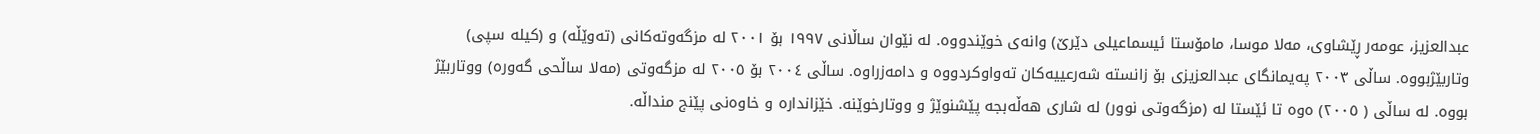عبدالعزیز، عومەر ڕێشاوى، مەلا موسا، مامۆستا ئیسماعیلى دێرێ) وانەى خوێندووە. لە نێوان ساڵانى ١٩٩٧ بۆ ٢٠٠١ لە مزگەوتەکانى (تەوێڵە) و (کیلە سپى) وتاربێژبووە. ساڵى ٢٠٠٣ پەیمانگاى عبدالعزیزى بۆ زانستە شەرعییەکان تەواوکردووە و دامەزراوە. ساڵى ٢٠٠٤ بۆ ٢٠٠٥ لە مزگەوتى (مەلا ساڵحى گەورە) ووتاربێژ بووە. لە ساڵى ( ٢٠٠٥) ەوە تا ئێستا لە (مزگەوتى نوور) لە شارى هەڵەبجە پێشنوێژ و ووتارخوێنە. خێزاندارە و خاوەنى پێنج منداڵە.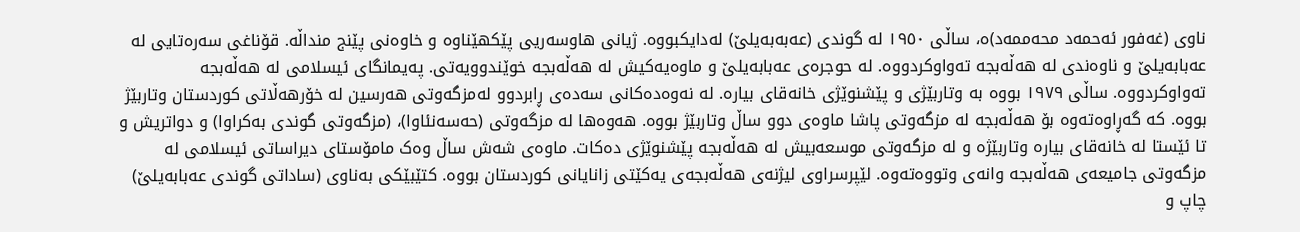ناوی (غەفور ئەحمەد محەممەد)ە، ساڵی ١٩٥٠ لە گوندی (عەبەبەیلێ) لەدایکبووە. ژیانی هاوسەریی پێکهێناوە و خاوەنی پێنج منداڵە. قۆناغی سەرەتایی لە عەبابەیلێ و ناوەندی لە هەڵەبجە تەواوکردووە. لە حوجرەی عەبابەیلێ و ماوەیەکیش لە هەڵەبجە خوێندوویەتی. پەیمانگای ئیسلامی لە هەڵەبجە تەواوکردووە. ساڵی ١٩٧٩ بووە بە وتاربێژی و پێشنوێژی خانەقای بیارە. لە نەوەدەکانی سەدەی ڕابردوو لەمزگەوتی هەرسین لە خۆرهەڵاتی کوردستان وتاربێژ بووە. کە گەڕاوەتەوە بۆ هەڵەبجە لە مزگەوتی پاشا ماوەی دوو ساڵ وتاربێژ بووە. هەوەها لە مزگەوتی (حەسەنئاوا)، (مزگەوتی گوندی بەکراوا) و دواتریش و تا ئێستا لە خانەقای بیارە وتاربێژە و لە مزگەوتی موسعەبیش لە هەڵەبجە پێشنوێژی دەکات. ماوەی شەش ساڵ وەک مامۆستای دیراساتی ئیسلامی لە مزگەوتی جامیعەی هەڵەبجە وانەی وتووەتەوە. لێپرسراوی لیژنەی هەڵەبجەی یەکێتی زانایانی کوردستان بووە. کتێبێکی بەناوی (ساداتی گوندی عەبابەیلێ) چاپ و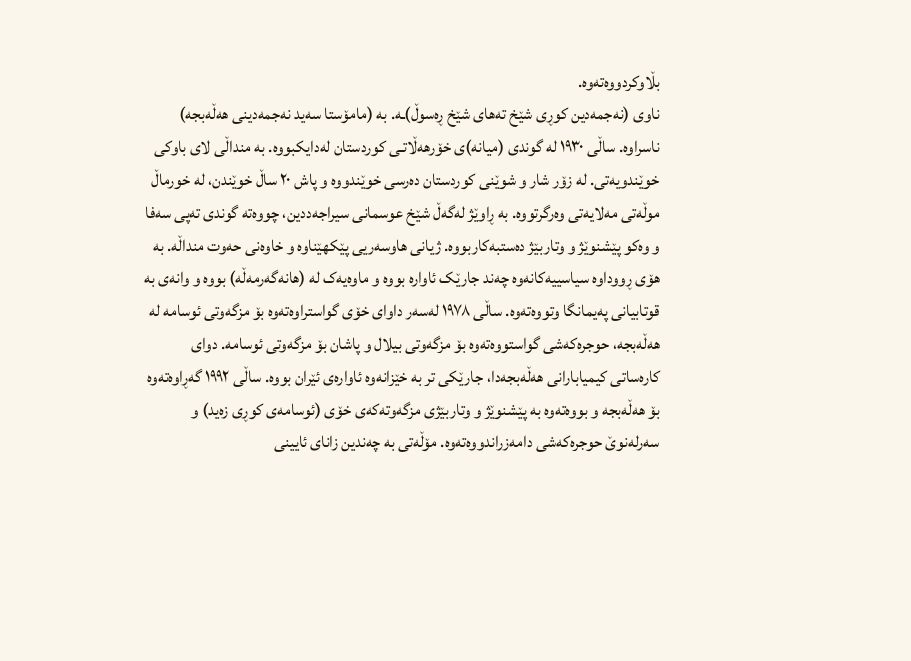بڵاوکردووەتەوە.
ناوی (نەجمەدین کوڕی شێخ تەهای شێخ ڕەسوڵ)ـە. بە (مامۆستا سەید نەجمەدينى هەڵەبجه) ناسراوە. ساڵی ١٩٣٠ لە گوندی (میانە)ى خۆرهەڵاتـی کوردستان لەدایکبووە. بە منداڵی لاى باوکی خوێندویەتی. لە زۆر شار و شوێنی کوردستان دەرسی خوێندووە و پاش ٢٠ ساڵ خوێندن، لە خورماڵ موڵەتی مەلایەتی وەرگرتووە. بە ڕاوێژ لەگەڵ شێخ عوسمانی سیراجەددین، چووەتە گوندی تەپی سەفا و وەکو پێشنوێژ و وتاربێژ دەستبەکاربووه. ژیانی هاوسەریی پێکهێناوە و خاوەنی حەوت منداڵە. بە هۆی ڕووداوە سیاسییەکانەوە چەند جارێک ئاوارە بووە و ماوەیەک لە (هانەگەرمەڵه) بووە و وانەی بە قوتابیانی پەیمانگا وتووەتەوە. ساڵی ١٩٧٨ لەسەر داوای خۆی گواستراوەتەوە بۆ مزگەوتی ئوسامە لە هەڵەبجە، حوجرەکەشی گواستووەتەوە بۆ مزگەوتی بیلال و پاشان بۆ مزگەوتی ئوسامە. دواى کارەساتی کیمیابارانی هەڵەبجەدا، جارێکی تر بە خێزانەوە ئاوارەی ئێران بووە. ساڵی ١٩٩٢ گەڕاوەتەوە بۆ هەڵەبجە و بووەتەوە بە پێشنوێژ و وتاربێژى مزگەوتەکەى خۆى (ئوسامەی کوڕی زەید) و سەرلەنوێ حوجرەکەشی دامەزراندووەتەوە. مۆڵەتی بە چەندین زانای ئایینی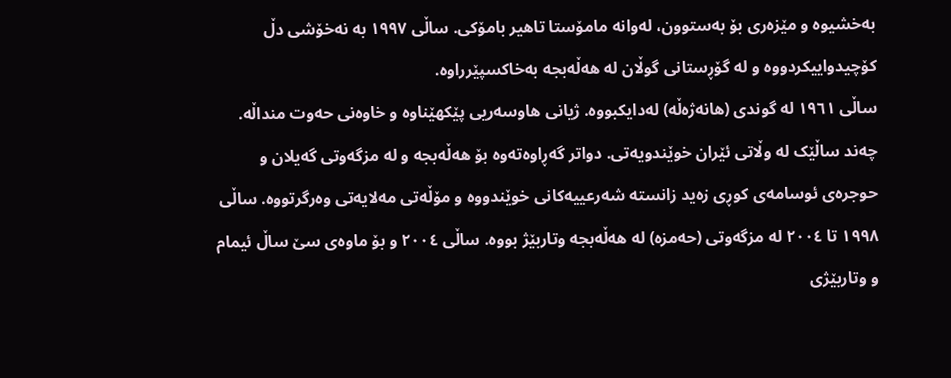بەخشیوە و مێزەری بۆ بەستوون، لەوانە مامۆستا تاهیر بامۆکی. ساڵی ١٩٩٧ بە نەخۆشى دڵ کۆچیدواییکردووە و لە گۆڕستانی گوڵان لە هەڵەبجە بەخاکسپێرراوە.
ساڵی ١٩٦١ لە گوندی (هانەژەڵە) لەدایکبووە. ژیانی هاوسەریی پێکهێناوە و خاوەنی حەوت منداڵە. چەند ساڵێک لە وڵاتی ئێران خوێندویەتی. دواتر گەڕاوەتەوە بۆ هەڵەبجە و لە مزگەوتی گەیلان و حوجرەی ئوسامەی کوڕی زەید زانستە شەرعییەکانی خوێندووە و مۆڵەتی مەلایەتی وەرگرتووە. ساڵی ١٩٩٨ تا ٢٠٠٤ لە مزگەوتی (حەمزە) لە هەڵەبجە وتاربێژ بووە. ساڵی ٢٠٠٤ و بۆ ماوەی سێ ساڵ ئیمام و وتاربێژی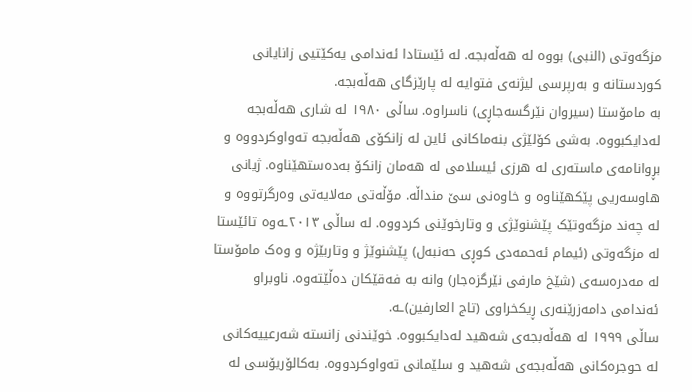مزگەوتی (النبی) بووە لە هەڵەبجە. لە ئێستادا ئەندامی یەکێتیی زانایانی کوردستانە و بەرپرسی لیژنەی فتوایە لە پارێزگای هەڵەبجە.
بە مامۆستا (سیروان نێرگسەجاڕی) ناسراوە. ساڵی ١٩٨٠ لە شاری هەڵەبجە لەدایکبووە. بەشی کۆلێژی بنەماکانی ئاین لە زانکۆی هەڵەبجە تەواوکردووە و بڕوانامەی ماستەری لە هرزی ئیسلامی لە هەمان زانکۆ بەدەستهێناوە. ژیانی هاوسەریی پێکهێناوە و خاوەنى سێ منداڵە. مۆڵەتی مەلایەتی وەرگرتووە و لە چەند مزگەوتێک پێشنوێژی و وتارخوێنی کردووە. لە ساڵى ٢٠١٣ـەوە تائێستا لە مزگەوتى (ئیمام ئەحمەدى کوڕى حەنبەل) پێشنوێژ و وتاربێژه و وەک مامۆستا لە مەدرەسەى (شێخ مارفى نێرگزەجار) وانە بە فەقێکان دەڵێتەوە. ناوبراو ئەندامى دامەزرێنەرى ڕیکخراوى (تاج العارفین)ـە.
ساڵی ١٩٩٩ له هەڵەبجەى شەهید لەدایکبووه. خوێندنی زانستە شەرعییەکانی لە حوجرەکانی هەڵەبجەى شەهید و سلێمانی تەواوکردووە. بەکالۆریۆسی لە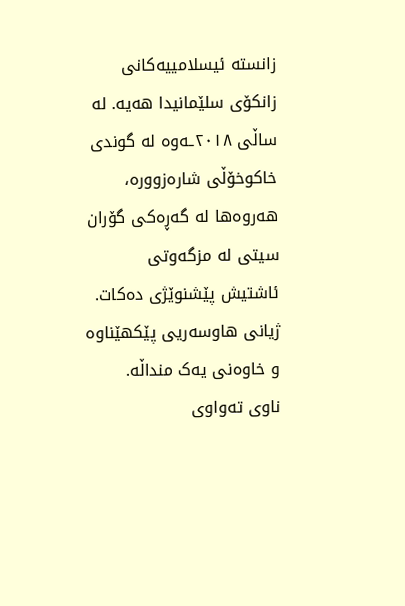زانستە ئیسلامییەکانی زانکۆی سلێمانیدا هەیە. لە ساڵی ٢٠١٨ـەوە لە گوندی خاکوخۆڵی شارەزوورە، هەروەها لە گەڕەکی گۆران سیتی لە مزگەوتی ئاشتیش پێشنوێژی دەکات. ژیانی هاوسەریی پێکهێناوە و خاوەنی یەک منداڵە.
ناوى تەواوى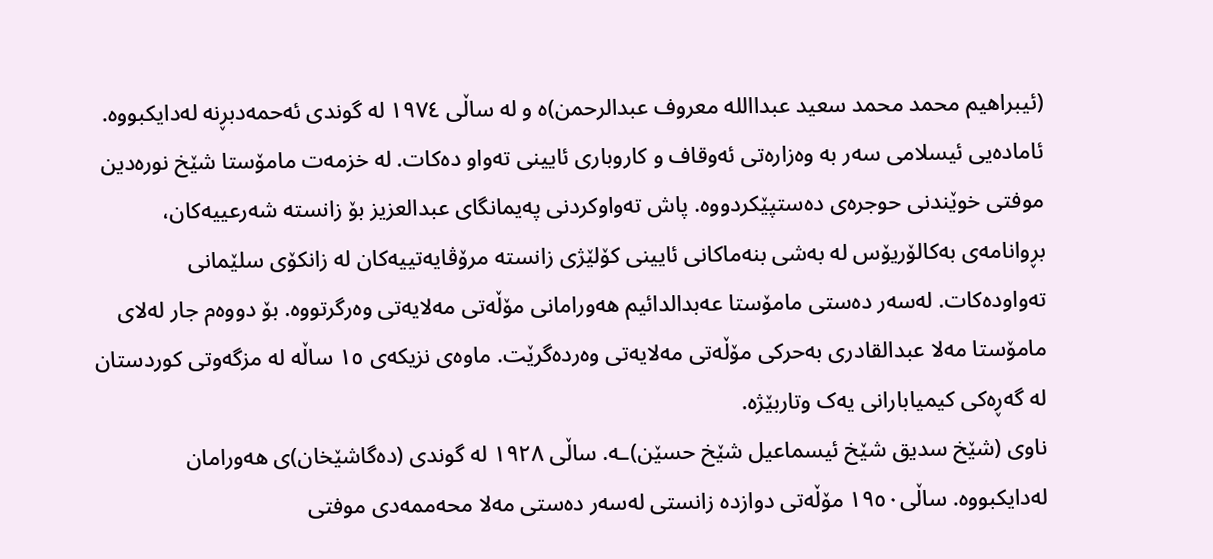(ئیبراهیم محمد محمد سعید عبداالله معروف عبدالرحمن)ە و لە ساڵی ١٩٧٤ لە گوندى ئەحمەدبڕنە لەدایکبووە. ئامادەیی ئیسلامى سەر بە وەزارەتى ئەوقاف و کاروبارى ئایینى تەواو دەکات. لە خزمەت مامۆستا شێخ نورەدین موفتى خوێندنى حوجرەى دەستپێکردووە. پاش تەواوکردنى پەیمانگاى عبدالعزیز بۆ زانستە شەرعییەکان، بڕوانامەى بەکالۆریۆس لە بەشى بنەماکانى ئایینى کۆلێژى زانستە مرۆڤایەتییەکان لە زانکۆى سلێمانى تەواودەکات. لەسەر دەستى مامۆستا عەبدالدائیم هەورامانى مۆڵەتى مەلایەتى وەرگرتووە. بۆ دووەم جار لەلاى مامۆستا مەلا عبدالقادرى بەحرکى مۆڵەتى مەلایەتى وەردەگرێت. ماوەى نزیکەى ١٥ ساڵە لە مزگەوتى کوردستان لە گەڕەکى کیمیابارانى یەک وتاربێژە.
ناوی (شێخ سدیق شێخ ئیسماعیل شێخ حسێن)ـە. ساڵی ١٩٢٨ لە گوندی (دەگاشێخان)ی هەورامان لەدایکبووە. ساڵی١٩٥٠ مۆڵەتی دوازدە زانستی لەسەر دەستی مەلا محەممەدی موفتی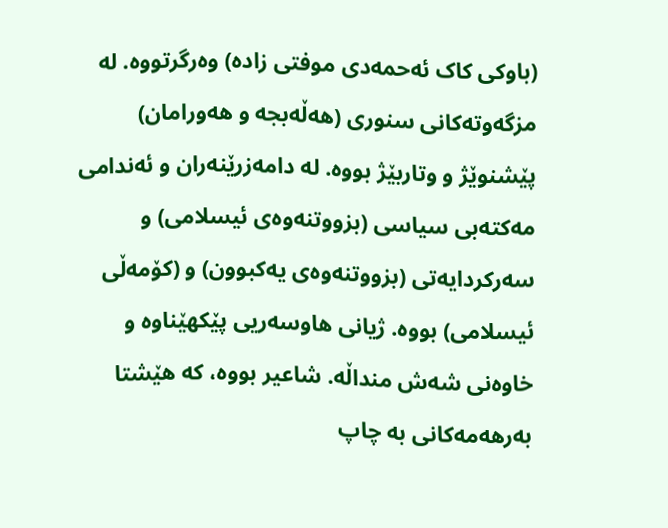(باوکی کاک ئەحمەدی موفتی زادە) وەرگرتووە. لە مزگەوتەکانی سنوری (هەڵەبجە و هەورامان) پێشنوێژ و وتاربێژ بووە. لە دامەزرێنەران و ئەندامی مەکتەبی سیاسی (بزووتنەوەی ئیسلامی) و سەرکردایەتی (بزووتنەوەی یەکبوون) و (کۆمەڵی ئیسلامی) بووە. ژیانی هاوسەریی پێکهێناوە و خاوەنی شەش منداڵە. شاعیر بووە، کە هێشتا بەرهەمەکانی بە چاپ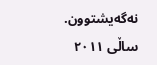نەگەیشتوون. ساڵی ٢٠١١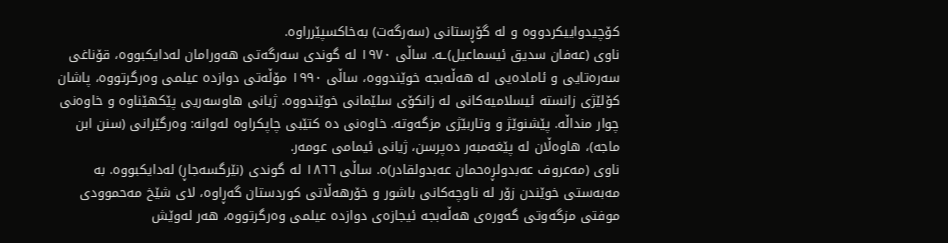کۆچیدواییکردووە و لە گۆڕستانی (سەرگەت) بەخاکسپێرراوە.
ناوی (عەفان سدیق ئیسماعیل)ـە. ساڵی ١٩٧٠ لە گوندی سەرگەتی هەورامان لەدایکبووە، قۆناغی سەرەتایی و ئامادەیی لە هەڵەبجە خوێندووە، ساڵی ١٩٩٠ مۆڵەتی دوازدە عیلمی وەرگرتووە، پاشان کۆلێژی زانستە ئیسلامیەکانی لە زانکۆی سلێمانی خوێندووە. ژیانی هاوسەریی پێکهێناوە و خاوەنی چوار منداڵە. پێشنوێژ و وتاربێژی مزگەوتە. خاوەنی دە کتێبی چاپکراوە لەوانە: وەرگێرانی (سنن ابن ماجە)، هاوەڵان لە پێغەمبەر دەپرسن، ژیانی ئیمامی عومەر.
ناوی (مەعروف عەبدولڕەحمان عەبدولقادر)ە. ساڵی ١٨٦٦ لە گوندی (نێرگسەجاڕ) لەدایکبووە. بە مەبەستی خوێندن زۆر لە ناوچەکانی باشور و خۆرهەڵاتی کوردستان گەڕاوە، لای شێخ مەحموودی موفتی مزگەوتی گەورەی هەڵەبجە ئیجازەی دوازدە عیلمی وەرگرتووە، هەر لەوێش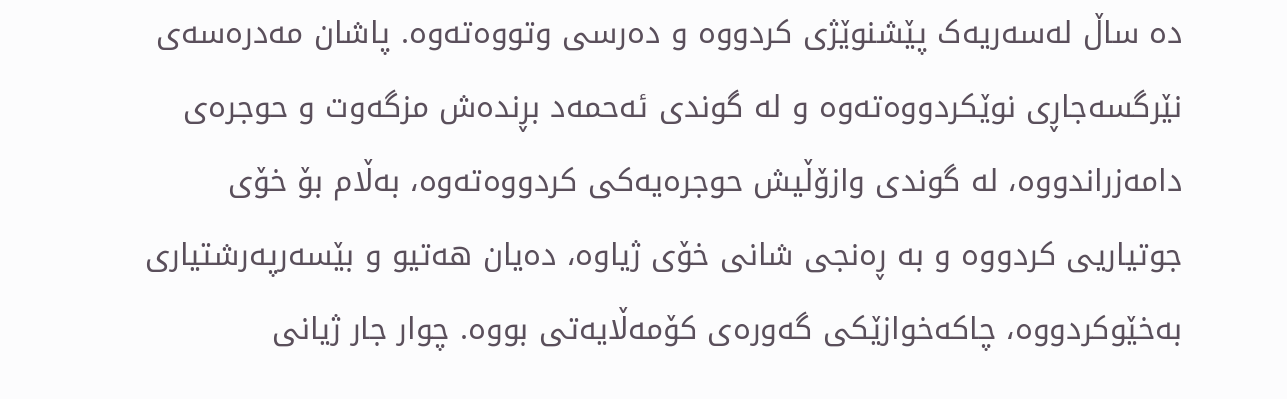دە ساڵ لەسەریەک پێشنوێژی کردووە و دەرسی وتووەتەوە. پاشان مەدرەسەی نێرگسەجاڕی نوێکردووەتەوە و لە گوندی ئەحمەد بڕندەش مزگەوت و حوجرەی دامەزراندووە، لە گوندی وازۆڵیش حوجرەیەکی کردووەتەوە، بەڵام بۆ خۆی جوتیاریی کردووە و بە ڕەنجی شانی خۆی ژیاوە، دەیان هەتیو و بێسەرپەرشتیاری بەخێوکردووە، چاکەخوازێکی گەورەی کۆمەڵایەتی بووە. چوار جار ژیانی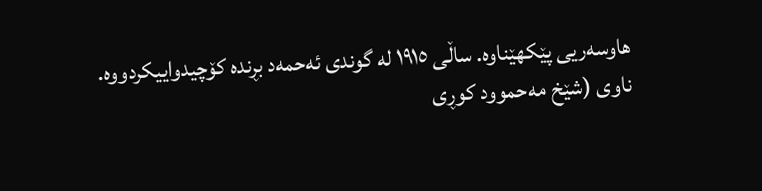هاوسەریی پێکهێناوە. ساڵی ١٩١٥ لە گوندی ئەحمەد بڕندە کۆچیدواییکردووە.
ناوی (شێخ مەحموود کوڕی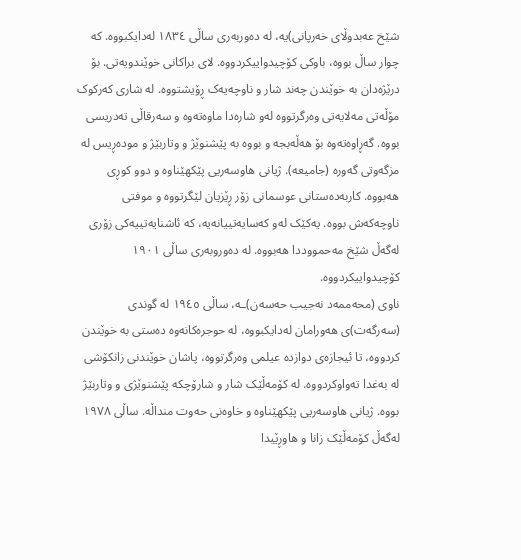شێخ عەبدوڵای خەرپانی)یە، لە دەوربەری ساڵی ١٨٣٤ لەدایکبووه. کە چوار ساڵ بووە، باوکی کۆچیدواییکردووە. لای براکانی خوێندویەتی. بۆ درێژەدان بە خوێندن چەند شار و ناوچەیەک ڕۆیشتووە. لە شاری کەرکوک مۆڵەتی مەلایەتی وەرگرتووە لەو شارەدا ماوەتەوە و سەرقاڵی تەدریسی بووه. گەڕاوەتەوە بۆ هەڵەبجە و بووە بە پێشنوێژ و وتاربێژ و مودەڕیس لە مزگەوتی گەورە (جامیعە). ژیانی هاوسەریی پێکهێناوە و دوو کوڕی هەبووە. کاربەدەستانی عوسمانی زۆر ڕێزیان لێگرتووه و موفتی ناوچەکەش بووە. یەکێک لەو کەسایەتییانەیە، کە ئاشنایەتییەکی زۆری لەگەڵ شێخ مەحمووددا هەبووه. لە دەوروبەری ساڵی ١٩٠١ کۆچیدواییکردووە.
ناوی (محەممەد نەجیب حەسەن)ـە، ساڵی ١٩٤٥ لە گوندی (سەرگەت)ی هەورامان لەدایکبووە، لە حوجرەکانەوە دەستی بە خوێندن کردووه، تا ئیجازەی دوازدە عیلمی وەرگرتووە، پاشان خوێندنی زانکۆشی لە بەغدا تەواوکردووە. لە کۆمەڵێک شار و شارۆچکە پێشنوێژی و وتاربێژ بووە. ژیانی هاوسەریی پێکهێناوە و خاوەنی حەوت منداڵە. ساڵی ١٩٧٨ لەگەڵ کۆمەڵێک زانا و هاوڕێیدا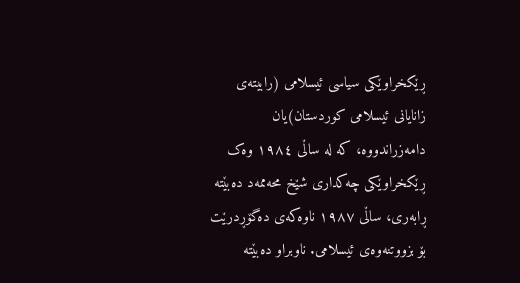ڕێکخراوێکی سیاسی ئیسلامی (رابیتەی زانایانی ئیسلامی کوردستان)یان دامەزراندووە، کە لە ساڵی ١٩٨٤ وەک ڕێکخراوێکی چەکداری شێخ محەممەد دەبێتە ڕابەری، ساڵی ١٩٨٧ ناوەکەی دەگۆڕدرێت بۆ بزووتنەوەی ئیسلامی. ناوبراو دەبێتە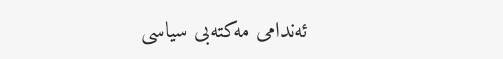ئەندامی مەکتەبی سیاسی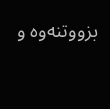بزووتنەوە و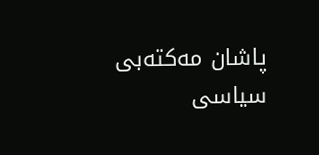پاشان مەکتەبی سیاسی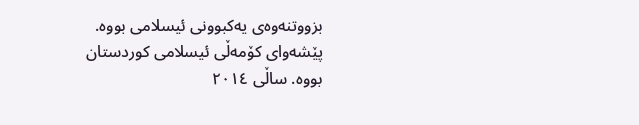بزووتنەوەی یەکبوونی ئیسلامی بووە. پێشەوای کۆمەڵی ئیسلامی کوردستان بووە. ساڵی ٢٠١٤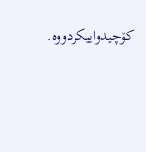کۆچیدواییکردووە.